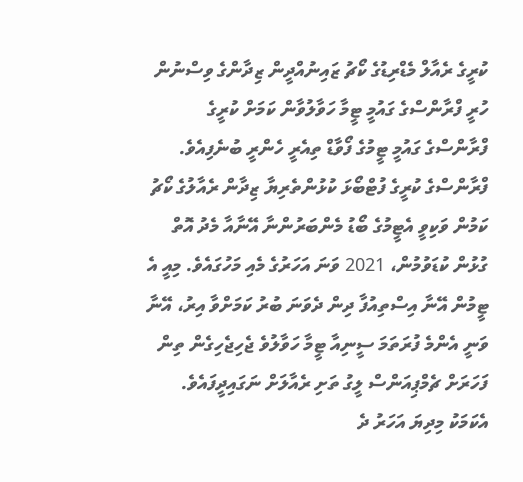ކުރީގެ ރެއާލް މެޑްރިޑުގެ ކޯޗު ޒައިނުއްދީން ޒިދާންގެ ވިސްނުން ހުރީ ފްރާންސްގެ ގައުމީ ޓީމާ ހަވާލުވާން ކަމަށް ކުރީގެ ފްރާންސްގެ ގައުމީ ޓީމުގެ ފޯވާޑް ތިއެރީ ހެންރީ ބުނެފިއެވެ.
ފްރާންސްގެ ކުރީގެ ފުޓްބޯޅަ ކުޅުންތެރިޔާ ޒިދާން ރެއާލުގެ ކޯޗު ކަމުން ވަކިވީ އެޓީމުގެ ބޯޑު މެންބަރުންނާ އޭނާއާ މެދު އޮތް ގުޅުން ކުޑަވުމުން، 2021 ވަނަ އަހަރުގެ މެއި މަހުގައެވެ. މިއީ އެ ޓީމުން އޭނާ އިސްތިއުފާ ދިން ދެވަނަ ބުރު ކަމަށްވާ އިރު، އޭނާ ވަނީ އެންމެ ފުރަތަމަ ސީނިއާ ޓީމާ ހަވާލުވެ ޖެހިޖެހިގެން ތިން ފަހަރަށް ޗެމްޕިއަންސް ލީގު ތަށި ރެއާލަށް ނަގައިދީފައެވެ. އެކަމަކު މިދިޔަ އަހަރު ދެ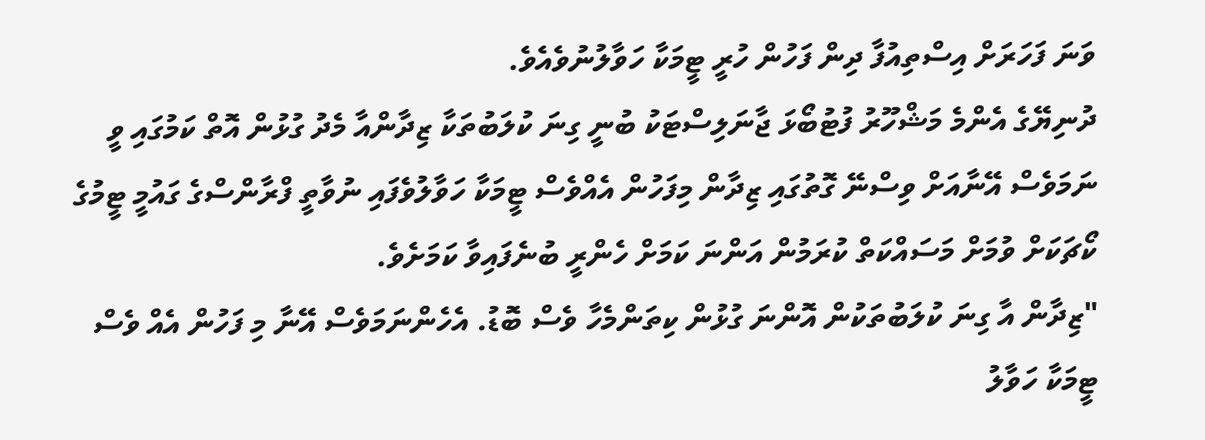ވަނަ ފަހަރަށް އިސްތިއުފާ ދިން ފަހުން ހުރީ ޓީމަކާ ހަވާލުނުވެއެވެ.
ދުނިޔޭގެ އެންމެ މަޝްހޫރު ފުޓުބޯޅަ ޖާނަލިސްޓަކު ބުނީ ގިނަ ކުލަބުތަކާ ޒިދާންއާ މެދު ގުޅުން އޮތް ކަމުގައި ވީ ނަމަވެސް އޭނާއަށް ވިސްނޭ ގޮތުގައި ޒިދާން މިފަހުން އެއްވެސް ޓީމަކާ ހަވާލުވެފައި ނުވާތީ ފްރާންސްގެ ގައުމީ ޓީމުގެ ކޯޗަކަށް ވުމަށް މަސައްކަތް ކުރަމުން އަންނަ ކަމަށް ހެންރީ ބުނެފައިވާ ކަމަށެވެ.
"ޒިދާން އާ ގިނަ ކުލަބުތަކުން އޮންނަ ގުޅުން ކިތަންމެހާ ވެސް ބޮޑު. އެހެންނަމަވެސް އޭނާ މި ފަހުން އެއް ވެސް ޓީމަކާ ހަވާލު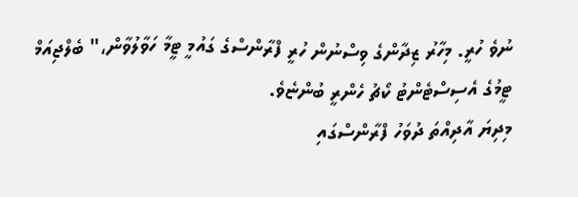ނުވެ ހުރީ. މިހާރު ޒިދާންގެ ވިސްނުން ހުރީ ފްރާންސްގެ ގައުމީ ޓީމާ ހަވާލުވާން،" ބެލްޖިއަމް ޓީމުގެ އެސިސްޓެންޓު ކޯޗު ހެންރީ ބުންޏެވެ.
މިދިޔަ އާދިއްތަ ދުވަހު ފްރާންސްގައި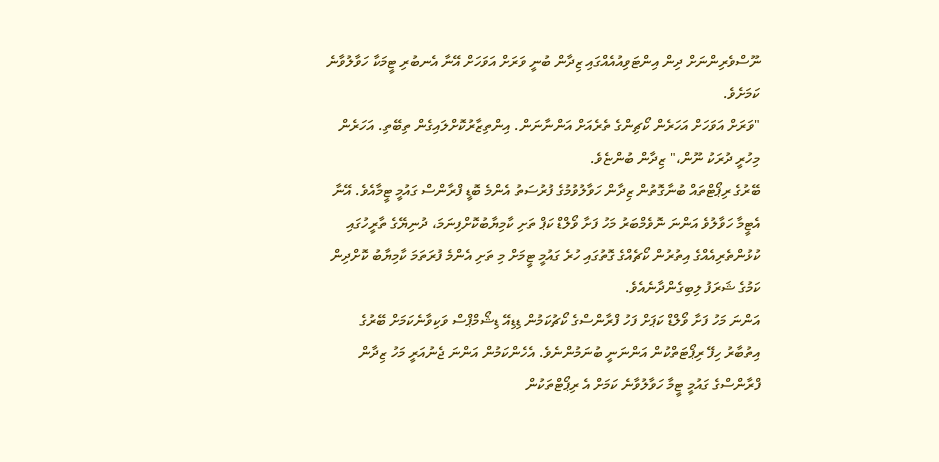ނޫސްވެރިންނަށް ދިން އިންޓަވިއުއެއްގައި ޒިދާން ބުނީ ވަރަށް އަވަހަށް އޭނާ އެނބުރި ޓީމަކާ ހަވާލުވާނެ ކަމަށެވެ.
"ވަރަށް އަވަހަށް އަހަރެން ކޯޗިންގެ ތެރެއަށް އަންނާނަން. އިންތިޒާރުކޮށްލައިގެން ތިބޭތި. އަހަރެން މިހުރީ ދުރަކު ނޫން،" ޒިދާން ބުންޏެވެ.
ބޭރުގެ ރިޕޯޓްތައް ބުނާގޮތުން ޒިދާން ހަވާލުވުމުގެ ފުރުސަތު އެންމެ ބޮޑީ ފްރާންސް ގައުމީ ޓީމާއެވެ. އޭނާ އެޓީމާ ހަވާލުވެ އަންނަ ނޮވެމްބަރު މަހު ފަށާ ވޯލްޑް ކަޕް ތަށި ކާމިޔާބުކޮށްފިނަމަ، ދުނިޔޭގެ ތާރީހުގައި ކުޅުންތެރިއެއްގެ އިތުރުން ކޯޗެއްގެ ގޮތުގައި ހުރެ ގައުމީ ޓީމަށް މި ތަށި އެންމެ ފުރަތަމަ ކާމިޔާބު ކޮށްދިން ކަމުގެ ޝަރަފު ލިބިގެންދާނެއެވެ.
އަންނަ މަހު ފަށާ ވޯލްޑް ކަޕަށް ފަހު ފްރާންސްގެ ކޯޗުކަމުން ޑިޑިއޭ ޑިޝޯމްޕްސް ވަކިވާނެކަމަށް ބޭރުގެ އިތުބާރު ހިފޭ ރިޕޯޓަތްކުން އަންނަނީ ބުނަމުންނެވެ. އެހެންކަމުން އަންނަ ޖެނުއަރީ މަހު ޒިދާން ފްރާންސްގެ ގައުމީ ޓީމާ ހަވާލުވާނެ ކަމަށް އެ ރިޕޯޓްތަކުން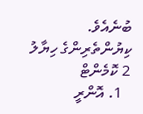ބުނެއެވެ.
ކިޔުންތެރިންގެ ހިޔާލު
2 ކޮމެންޓް
  1. އޮންރީ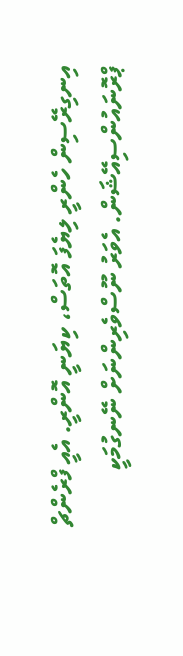އިނގިރޭސިން ހެންރީ ލިޔެފަ އޮތަސް، ކިޔަނީ އޮންރީ. އެއީ ފްރެންޗް ޕްރޮނައުންސިއޭޝަން. އެވަރު ނޫސްވެރިންނަށް ނޭނގުމަކީ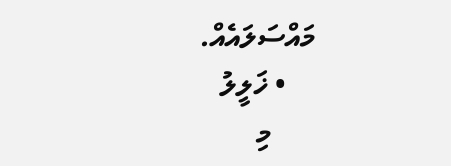މައްސަލައެއް.
    • ޚަލީލު
      މި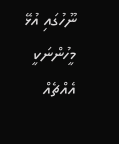ނޫހުގައި އުޅޭ މީހުންނަކީ އެއްޗެއް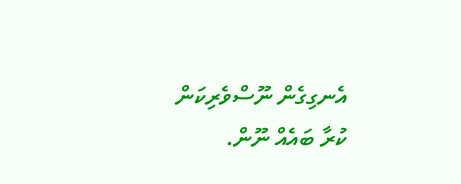އެނގިގެން ނޫސްވެރިކަން ކުރާ ބައެއް ނޫން.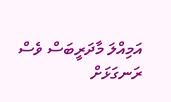އަމިއްލަ މާދަރީބަސް ވެސް ރަނގަޅަށް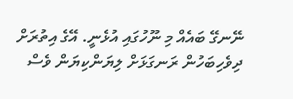ނޭނގޭ ބައެއް މި ނޫހުގައި އުޅެނީ. އޭގެ އިތުރަށް ދިވެހިބަހުން ރަނގަޅަށް ލިޔަންކިޔަން ވެސް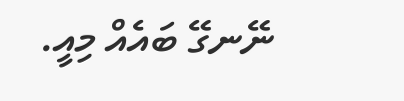ނޭނގޭ ބައެއް މިއީ.